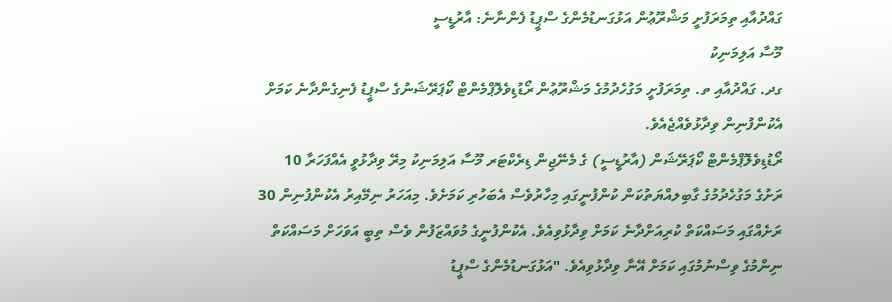ގައްދުއާއި ތިމަރަފުށީ މަޝްރޫޢުން އަޅުގަނޑުމެންގެ ސްޕީޑު ފެންނާނެ: އާރުޑީސީ
މޫސާ އަލިމަނިކު
ގދ. ގައްދުއާއި ތ. ތިމަރަފުށީ މަގުހެދުމުގެ މަޝްރޫޢުން ރޯޑުޑިވެލޮޕްމެންޓް ކޯޕަރޭޝަނުގެ ސްޕީޑު ފެނިގެންދާނެ ކަމަށް އެކުންފުނިން ވިދާޅުވެއްޖެއެވެ.
ރޯޑުޑިވެލޮޕްމެންޓް ކޯޕަރޭޝަން (އާރުޑީސީ) ގެ މެނޭޖިން ޑިރެކްޓަރ މޫސާ އަލިމަނިކު މިރޭ ވިދާޅުވީ އެއްފަހަރާ 10 ރަށުގެ މަގުހެދުމުގެ ގާބިލއްޔަތުކަން ކުންފުނީގައި މިހާރުވެސް އެބަހުރި ކަމަށެވެ. މިއަހަރު ނިމޭއިރު އެކުންފުނިން 30 ރަށެއްގައި މަސައްކަތް ކުރިއަށްދާނެ ކަމަށް ވިދާޅުވިއެވެ. އެކުންފުނީގެ މުވައްޒަފުން ވެސް ތިބީ އަވަހަށް މަސައްކަތް ނިންމުގެ ވިސްނުމުގައި ކަމަށް އޭނާ ވިދާޅުވިއެވެ. "އަޅުގަނޑުމެންގެ ސްޕީޑު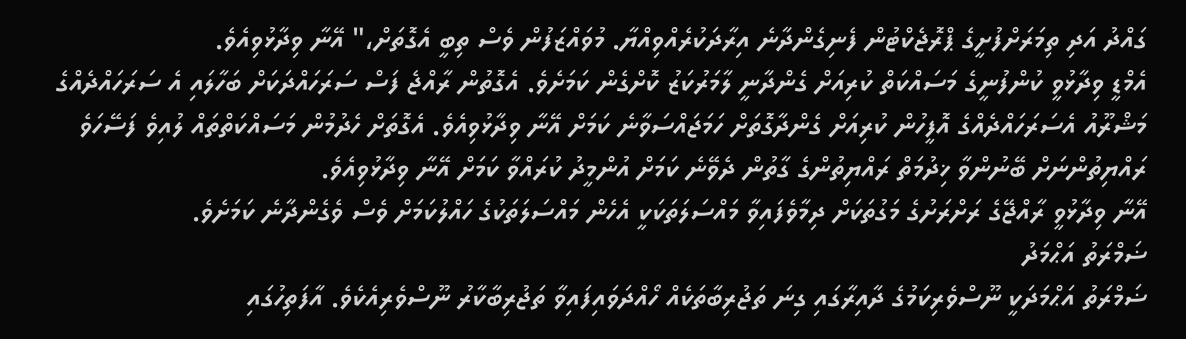ގައްދު އަދި ތިމަރަށްފުށީގެ ޕްރޮޖެކްޓުން ފެނިގެންދާނެ އިރާދަކުރެއްވިއްޔާ. މުވައްޒަފުން ވެސް ތިބީ އެގޮތަށް،" އޭނާ ވިދާޅުވިއެވެ.
އެމްޑީ ވިދާޅުވީ ކުންފުނީގެ މަސައްކަތް ކުރިއަށް ގެންދާނީ ލާމަރުކަޒު ކޮށްގެން ކަމަށެވެ. އެގޮތުން ރާއްޖެ ފަސް ސަރަހައްދަކަށް ބަހާލައި އެ ސަރަހައްދެއްގެ މަޝްރޫއު އެސަރަހައްދެއްގެ އޮފީހުން ކުރިއަށް ގެންދާގޮތަށް ހަމަޖައްސަވާނެ ކަމަށް އޭނާ ވިދާޅުވިއެވެ. އެގޮތަށް ހެދުމުން މަސައްކަތްތައް ލުއިވެ ފަސޭހަވެ ރައްޔިތުންނަށް ބޭނުންވާ ޚިދުމަތް ރައްޔިތުންގެ ގާތުން ދެވޭނެ ކަމަށް އުންމީދު ކުރައްވާ ކަމަށް އޭނާ ވިދާޅުވިއެވެ.
އޭނާ ވިދާޅުވީ ރާއްޖޭގެ ރަށްރަށުގެ މަގުތަކަށް ދިމާވެފައިވާ މައްސަލަތަކަކީ އެހެން މައްސަލަތަކުގެ ހައްލުކަމަށް ވެސް ވެގެންދާނެ ކަމަށެވެ.
ޟަމްރަތު އަޙްމަދު
ޟަމްރަތު އަޙްމަދަކީ ނޫސްވެރިކަމުގެ ދާއިރާގައި ގިނަ ތަޖުރިބާތަކެއް ހޯއްދަވައިފައިވާ ތަޖުރިބާކާރު ނޫސްވެރިއެކެވެ. އާފަތިހުގައި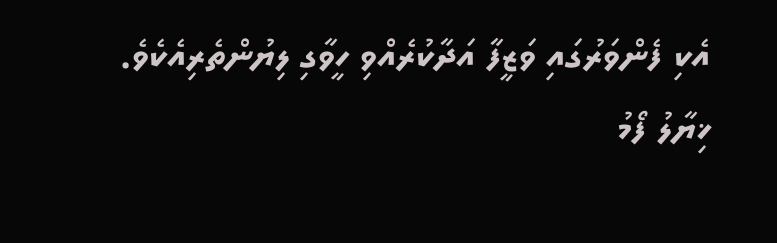އެކި ފެންވަރުގައި ވަޒީފާ އަދާކުރެއްވި ހީވާގި ލިޔުންތެރިއެކެވެ.
ޚިޔާލު ފޯމު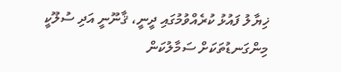ޚިޔާލު ފައުޅު ކުރެއްވުމުގައި ދީނީ، ޤާނޫނީ އަދި ސުލޫކީ މިންގަނޑުތަކަށް ސަމާލުކަން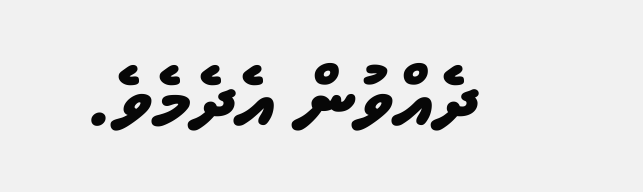ދެއްވުން އެދެމެވެ.